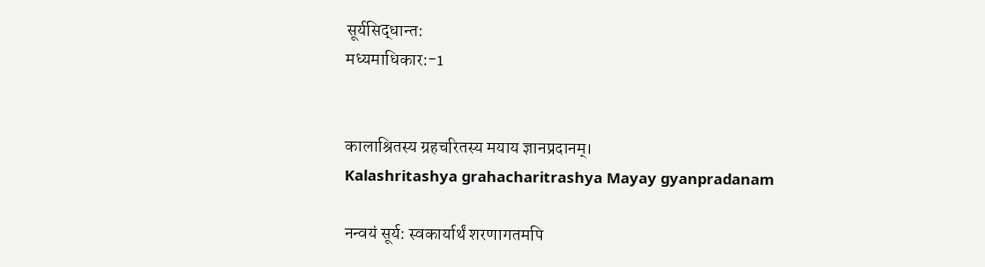सूर्यसिद्धान्त:
मध्यमाधिकार:-1


कालाश्रितस्य ग्रहचरितस्य मयाय ज्ञानप्रदानम्।
Kalashritashya grahacharitrashya Mayay gyanpradanam

नन्वयं सूर्य: स्वकार्यार्थं शरणागतमपि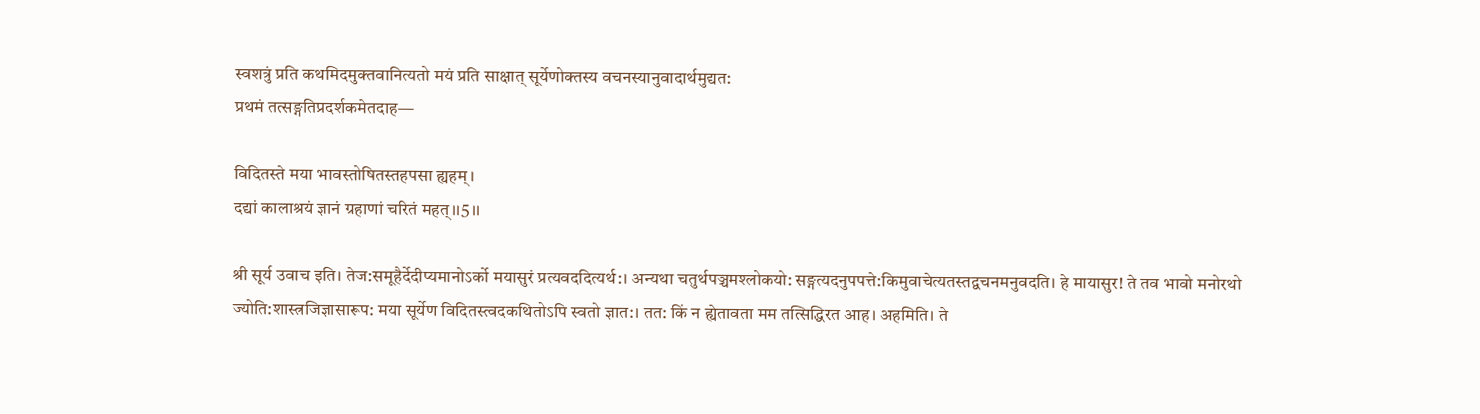स्वशत्रुं प्रति कथमिदमुक्तवानित्यतो मयं प्रति साक्षात् सूर्येणोक्तस्य वचनस्यानुवादार्थमुद्यत:
प्रथमं तत्सङ्गतिप्रदर्शकमेतदाह—

विदितस्ते मया भावस्तोषितस्तहपसा ह्यहम्।
दद्यां कालाश्रयं ज्ञानं ग्रहाणां चरितं महत्।।5।।

श्री सूर्य उवाच इति। तेज:समूहैर्देदीप्यमानोऽर्को मयासुरं प्रत्यवददित्यर्थ:। अन्यथा चतुर्थपञ्चमश्लोकयो: सङ्गत्यदनुपपत्ते:किमुवाचेत्यतस्तद्वचनमनुवदति। हे मायासुर! ते तव भावो मनोरथो ज्योति:शास्त्रजिज्ञासारूप: मया सूर्येण विदितस्त्वदकथितोऽपि स्वतो ज्ञात:। तत: किं न ह्येतावता मम तत्सिद्धिरत आह। अहमिति। ते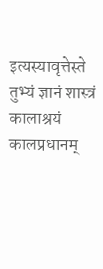इत्यस्यावृत्तेस्ते तुभ्यं ज्ञानं शास्त्रं कालाश्रयं कालप्रधानम्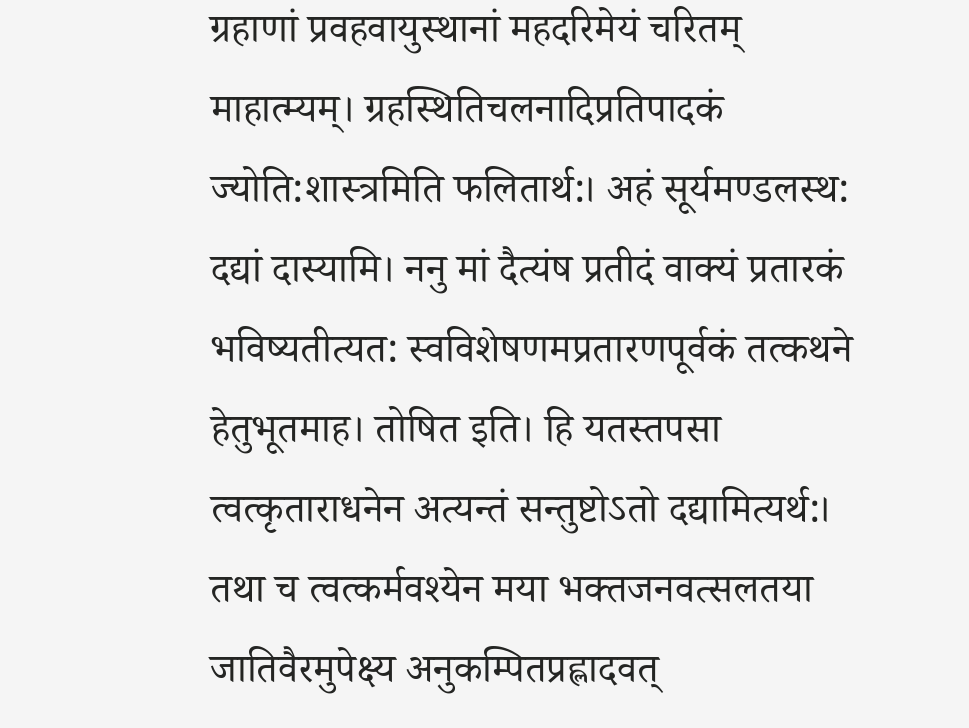ग्रहाणां प्रवहवायुस्थानां महदरिमेयं चरितम् माहात्म्यम्। ग्रहस्थितिचलनादिप्रतिपादकं ज्योति:शास्त्रमिति फलितार्थ:। अहं सूर्यमण्डलस्थ: दद्यां दास्यामि। ननु मां दैत्यंष प्रतीदं वाक्यं प्रतारकं भविष्यतीत्यत: स्वविशेषणमप्रतारणपूर्वकं तत्कथने हेतुभूतमाह। तोषित इति। हि यतस्तपसा त्वत्कृताराधनेन अत्यन्तं सन्तुष्टोऽतो दद्यामित्यर्थ:। तथा च त्वत्कर्मवश्येन मया भक्तजनवत्सलतया जातिवैरमुपेक्ष्य अनुकम्पितप्रह्लादवत्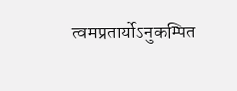त्वमप्रतार्योऽनुकम्पित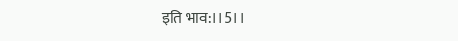इति भाव:।।5।।